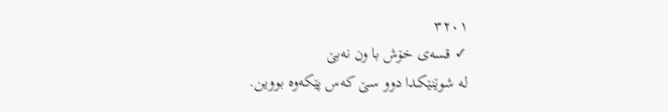٣٢٠١
✓ قسەی خۆش با ون نەبێ
لە شوێنێکدا دوو سێ کەس پێکەوە بووین.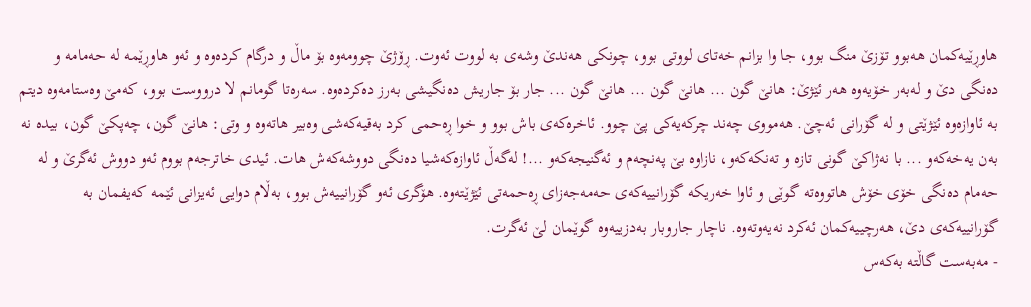ھاوڕێیەکمان ھەبوو تۆزێ منگ بوو، جا وا بزانم خەتای لووتی بوو، چونکی ھەندێ وشەی بە لووت ئەوت. ڕۆژێ چوومەوە بۆ ماڵ و درگام کردەوە و ئەو ھاوڕێمە لە حەمامە و دەنگی دێ و لەبەر خۆیەوە ھەر ئێژێ: ھانێ گون ... ھانێ گون ... ھانێ گون ... جار بۆ جاریش دەنگیشی بەرز دەکردەوە. سەرەتا گومانم لا درووست بوو، کەمێ وەستامەوە دیتم بە ئاوازەوە ئێژێتی و لە گۆرانی ئەچێ. ھەمووی چەند چرکەیەکی پێ چوو. ئاخرەکەی باش بوو و خوا ڕەحمی کرد بەقیەکەشی وەبیر ھاتەوە و وتی: ھانێ گون، چەپکێ گون، بیدە نە بەن یەخەکەو ... با نەژاکێ گونی تازە و تەنکەکەو، نازاوە بێ پەنچەم و ئەگنیجەکەو ...! لەگەڵ ئاوازەکەشیا دەنگی دووشەکەش ھات. ئیدی خاترجەم بووم ئەو دووش ئەگرێ و لە حەمام دەنگی خۆی خۆش ھاتووەتە گوێی و ئاوا خەریکە گۆرانییەکەی حەمەجەزای ڕەحمەتی ئێژێتەوە. ھۆگری ئەو گۆرانییەش بوو، بەڵام دوایی ئەیزانی ئێمە کەیفمان بە گۆرانییەکەی دێ، ھەرچییەکمان ئەکرد نەیەوتەوە. ناچار جاروبار بەدزییەوە گوێمان لێ ئەگرت.
- مەبەست گاڵتە بەکەس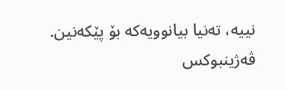نییە، تەنیا بیانوویەکە بۆ پێکەنین.
ڤەژینبوکس